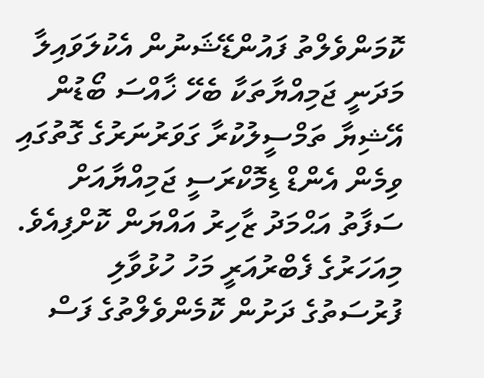ކޮމަންވެލްތު ފައުންޑޭޝަނުން އެކުލަވައިލާ މަދަނީ ޖަމިއްޔާތަކާ ބެހޭ ޚާއްސަ ބޯޑުން އޭޝިޔާ ތަމްސީލުކުރާ ގަވަރުނަރުގެ ގޮތުގައި ވިމެން އެންޑް ޑިމޮކްރަސީ ޖަމިއްޔާއަށް ސަފާތު އަޙްމަދު ޒާހިރު އައްޔަން ކޮށްފިއެވެ.
މިއަހަރުގެ ފެބްރުއަރީ މަހު ހުޅުވާލި ފުރުސަތުގެ ދަށުން ކޮމެންވެލްތުގެ ފަސް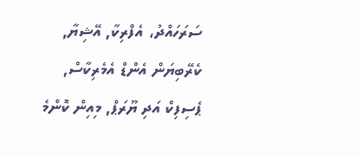ސަރަހައްދު، އެފްރިކާ, އޭޝިޔާ, ކެރޭބިޔަން އެންޑް އެމެރިކާސް, ޕެސިފިކް އަދި ޔޫރަޕް, މިއިން ކޮންމެ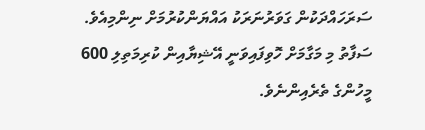ސަރަހައްދަކުން ގަވަރުނަރަކު އައްޔަންކުރުމަށް ނިންމިއެވެ.
ސަފާތު މި މަގާމަށް ހޮވިފައިވަނީ އޭޝިޔާއިން ކުރިމަތިލި 600 މީހުންގެ ތެރެއިންނެވެ.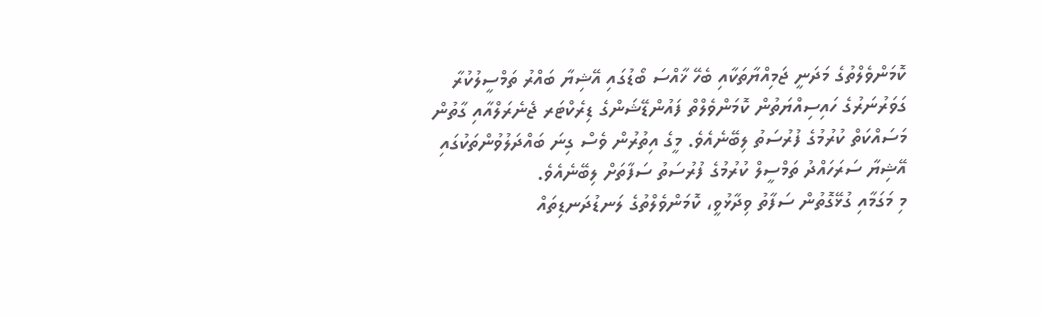ކޮމަންވެލްތުގެ މަދަނީ ޖަމިއްޔާތަކާއި ބެހޭ ޚާއްސަ ބޯޑުގައި އޭޝިޔާ ބައްރު ތަމްސީލުކުރާ ގަވަރުނަރުގެ ހައިސިއްޔަތުން ކޮމަންވެލްތް ފައުންޑޭޝަންގެ ޑިރެކްޓަރ ޖެނެރަލްއާއި ގާތުން މަސައްކަތް ކުރުމުގެ ފުރުސަތު ލިބޭނެއެވެ. މީގެ އިތުރުން ވެސް ގިނަ ބައްދަލުވުންތަކުގައި އޭޝިޔާ ސަރަހައްދު ތަމްސީލް ކުރުމުގެ ފުރުސަތު ސަފާތަށް ލިބޭނެއެވެ.
މި މަގަމާއި ގުޅޭގޮތުން ސަފާތު ވިދާޅުވީ، ކޮމަންވެލްތުގެ ލަނޑުދަނޑިތައް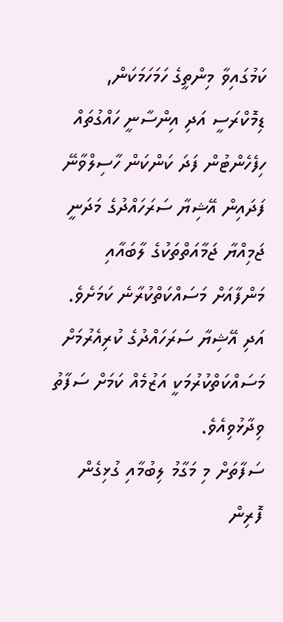ކަމުގައިވާ މިންތީގެ ހަމަހަމަކަން, ޑިމޮކްރަސީ އަދި އިންސާނީ ހައްގުތައް ހިފެހެންޓުން ފަދަ ކަންކަން ހާސިލްވާނޭ ފަދައިން އޭޝިޔާ ސަރަހައްދުގެ މަދަނީ ޖަމިއްޔާ ޖަމާއަތްތަކުގެ ލާބައާއި މަންފާއަށް މަސައްކަތްކުރާނެ ކަމަށެވެ. އަދި އޭޝިޔާ ސަރަހައްދުގެ ކުރިއެރުމަށް މަސައްކަތްކުރުމަކީ އަޒުމެއް ކަމަށް ސަފާތު ވިދާޅުވިއެވެ.
ސަފާތަށް މި މަގާމު ލިބުމާއި ގުޅިގެން ފޮރިން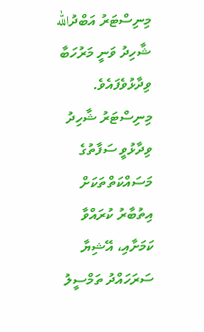މިނިސްޓަރު އަބްދުالله ޝާހިދު ވަނީ މަރުހަބާ ވިދާޅުވެފައެވެ. މިނިސްޓަރު ޝާހިދު ވިދާޅުވީ ސަފާތުގެ މަސައްކަތްތަކަށް އިތުބާރު ކުރައްވާ ކަމަށާއި، އޭޝިޔާ ސަރަހައްދު ތަމްސީލު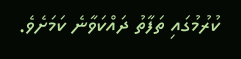ކުރުމުގައި ތަފާތު ދައްކަވާނެ ކަމަށެވެ.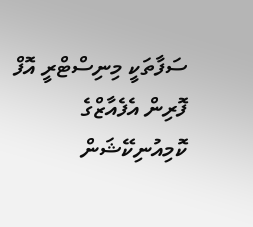ސަފާތަކީ މިނިސްޓްރީ އޮފް ފޮރިން އެފެއާޒްގެ ކޮމިއުނިކޭޝަން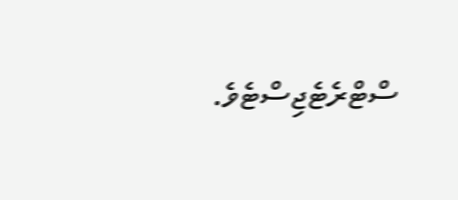ސްޓްރެޓެޖިސްޓެވެ.